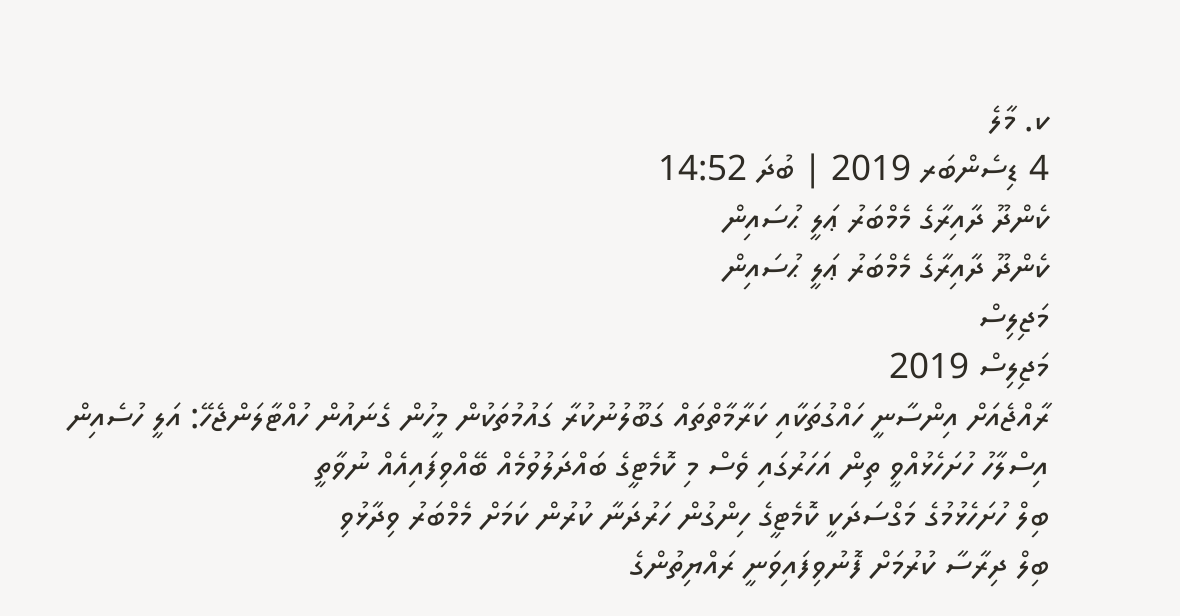ކ. މާލެ
4 ޑިސެންބަރ 2019 | ބުދަ 14:52
ކެންދޫ ދާއިރާގެ މެމްބަރު ޢަލީ ޙުސައިން
ކެންދޫ ދާއިރާގެ މެމްބަރު ޢަލީ ޙުސައިން
މަޖިލިސް
މަޖިލިސް 2019
ރާއްޖެއަށް އިންސާނީ ހައްގުތަކާއި ކަރާމާތްތައް ގަބޫލުނުކުރާ ގައުމުތަކުން މީހުން ގެނައުން ހުއްޓާލަންޖެހޭ: އަލީ ހުސެއިން
އިސްލާހު ހުށަހެޅުއްވީ ތިން އަހަރުގައި ވެސް މި ކޮމެޓީގެ ބައްދަލުވުމެއް ބޭއްވިފައިއެއް ނުވާތީ
ބިލް ހުށަހެޅުމުގެ މަގްސަދަކީ ކޮމެޓީގެ ހިންގުން ހަރުދަނާ ކުރުން ކަމަށް މެމްބަރު ވިދާޅުވި
ބިލް ދިރާސާ ކުރުމަށް ފޮނުވިފައިވަނީ ރައްޔިތުންގެ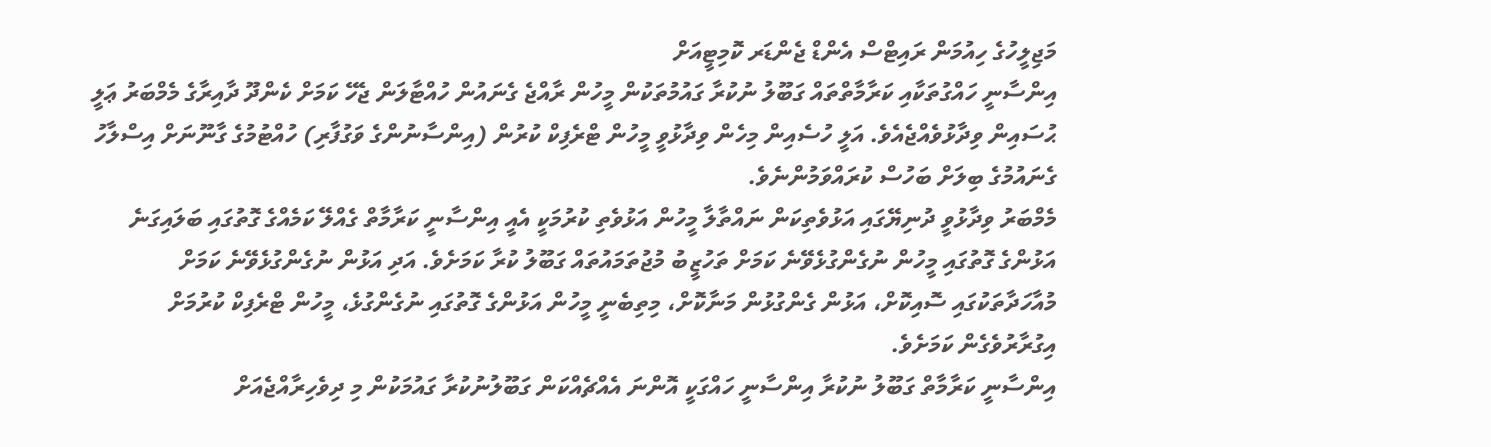މަޖިލީހުގެ ހިއުމަން ރައިޓްސް އެންޑް ޖެންޑަރ ކޮމިޓީއަށް
އިންސާނީ ހައްގުތަކާއި ކަރާމާތްތައް ގަބޫލު ނުކުރާ ގައުމުތަކުން މީހުން ރާއްޖެ ގެނައުން ހުއްޓާލަން ޖެހޭ ކަމަށް ކެންދޫ ދާއިރާގެ މެމްބަރު ޢަލީ ޙުސައިން ވިދާޅުވެއްޖެއެވެ. އަލީ ހުސެއިން މިހެން ވިދާޅުވީ މީހުން ޓްރެފިކް ކުރުން (އިންސާނުންގެ ވަގުފާރި) ހުއްޓުމުގެ ގާނޫނަށް އިސްލާހު ގެނައުމުގެ ބިލަށް ބަހުސް ކުރައްވަމުންނެވެ.
މެމްބަރު ވިދާޅުވީ ދުނިޔޭގައި އަޅުވެތިކަން ނައްތާލާ މީހުން އަޅުވެތި ކުރުމަކީ އެއީ އިންސާނީ ކަރާމާތް ގެއްލޭ ކަމެއްގެ ގޮތުގައި ބަލައިގަނެ އަޅުންގެ ގޮތުގައި މީހުން ނުގެންގުޅެވޭނެ ކަމަށް ތަހުޒީބު މުޖުތަމައުތައް ގަބޫލު ކުރާ ކަމަށެވެ. އަދި އަޅުން ނުގެންގުޅެވޭނެ ކަމަށް މުއާހަދާތަކުގައި ސޮއިކޮށް، އަޅުން ގެންގުޅުން މަނާކޮށް، މިތިބެނީ މީހުން އަޅުންގެ ގޮތުގައި ނުގެންގުޅެ، މީހުން ޓްރެފިކް ކުރުމަށް އިގުރާރުވެގެން ކަމަށެވެ.
އިންސާނީ ކަރާމާތް ގަބޫލު ނުކުރާ އިންސާނީ ހައްގަކީ އޮންނަ އެއްޗެއްކަން ގަބޫލުނުކުރާ ގައުމަކުން މި ދިވެހިރާއްޖެއަށް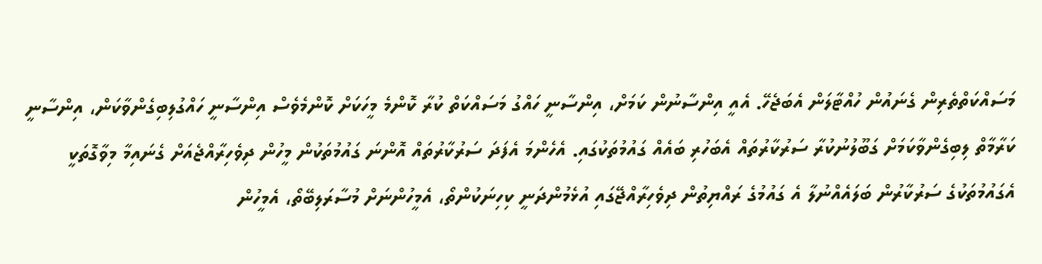މަސައްކަތްތެރިން ގެނައުން ހުއްޓާލަން އެބަޖެހޭ. އެއީ އިންސާނުން ކަމަށް، އިންސާނީ ހައްގު މަސައްކަތް ކުރާ ކޮންމެ މީހަކަށް ކޮންމެވެސް އިންސާނީ ހައްގުލިބިގެންވާކަން، އިންސާނީ ކަރާމާތް ލިބިގެންވާކަމަށް ގަބޫލުނުކުރާ ސަރުކާރުތައް އެބަހުރި ބައެއް ގައުމުތަކުގައި. އެހެންމަ އެފަދަ ސަރުކާރުތައް އޮންނަ ގައުމުތަކުން މީހުން ދިވެހިރާއްޖެއަށް ގެނައިމާ މިވާގޮތަކީ އެގައުމުތަކުގެ ސަރުކާރުން ބަލައެއްނުލާ އެ ގައުމުގެ ރައްޔިތުން ދިވެހިރާއްޖޭގައި އުޅެމުންދަނީ ކިހިނަކުންތޯ، އެމީހުންނަށް މުސާރަލިބޭތޯ، އެމީހުން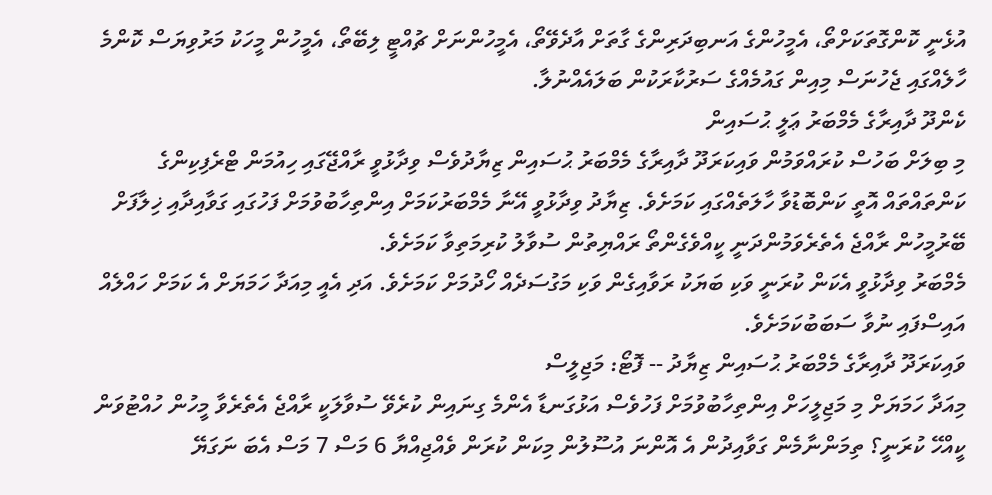އުޅެނީ ކޮންގޮތަކަށްތޯ، އެމީހުންގެ އަނބިދަރިންގެ ގާތަށް އާދެވޭތޯ، އެމީހުންނަށް ޗުއްޓީ ލިބޭތޯ، އެމީހުން މީހަކު މަރުވިޔަސް ކޮންމެ ހާލެއްގައި ޖެހުނަސް މިއިން ގައުމެއްގެ ސަރުކާރަކުން ބަލައެއްނުލާ.
ކެންދޫ ދާއިރާގެ މެމްބަރު ޢަލީ ޙުސައިން
މި ބިލަށް ބަހުސް ކުރައްވަމުން ވައިކަރަދޫ ދާއިރާގެ މެމްބަރު ޙުސައިން ޒިޔާދުވެސް ވިދާޅުވީ ރާއްޖޭގައި ހިއުމަން ޓްރެފިކިންގެ ކަންތައްތައް އޮތީ ކަންބޮޑުވާ ހާލަތެއްގައި ކަމަށެވެ. ޒިޔާދު ވިދާޅުވީ އޭނާ މެމްބަރުކަމަށް އިންތިހާބުވުމަށް ފަހުގައި ގަވާއިދާއި ޚިލާފަށް ބޭރުމީހުން ރާއްޖެ އެތެރެވަމުންދަނީ ކީއްވެގެންތޯ ރައްޔިތުން ސުވާލު ކުރިމަތިވާ ކަމަށެވެ.
މެމްބަރު ވިދާޅުވީ އެކަން ކުރަނީ ވަކި ބަޔަކު ރަވާއިގެން ވަކި މަގުސަދެއް ހޯދުމަށް ކަމަށެވެ. އަދި އެއީ މިއަދާ ހަމަޔަށް އެ ކަމަށް ހައްލެއް އައިސްފައި ނުވާ ސަބަބުކަމަށެވެ.
ވައިކަރަދޫ ދާއިރާގެ މެމްބަރު ޙުސައިން ޒިޔާދު -- ފޮޓޯ: މަޖިލީސް
މިއަދާ ހަމަޔަށް މި މަޖިލީހަށް އިންތިހާބުވުމަށް ފަހުވެސް އަޅުގަނޑާ އެންމެ ގިނައިން ކުރެވޭ ސުވާލަކީ ރާއްޖެ އެތެރެވާ މީހުން ހުއްޓުވަން ކީއްހޭ ކުރަނީ؟ ތިމަންނާމެން ގަވާއިދުން އެ އޮންނަ އުސޫލުން މިކަން ކުރަން ވެއްޖިއްޔާ 6 މަސް 7 މަސް އެބަ ނަގަޔޭ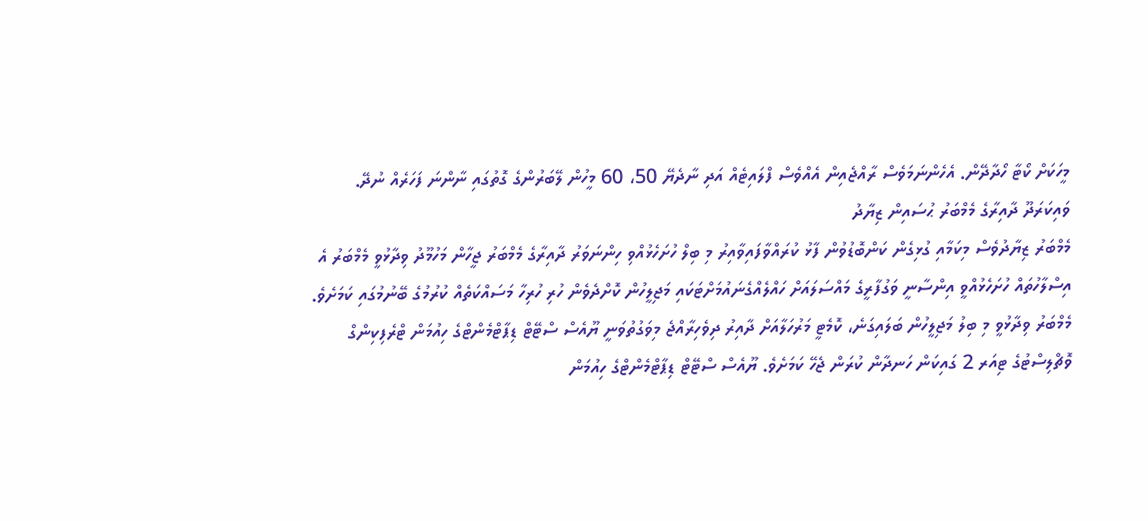މީހަކަށް ކޯޓާ ހޯދާދޭން. އެހެންނަމަވެސް ރާއްޖެއިން އެއްވެސް ފްލައިޓެއް އަދި ނާދެޔޭ 50، 60 މީހުން ލޭބަރުންގެ ގޮތުގައި ނާންނަ ފަހަރެއް ނުދޭ.
ވައިކަރަދޫ ދާއިރާގެ މެމްބަރު ޙުސައިން ޒިޔާދު
މެމްބަރު ޒިޔާދުވެސް މިކަމާއި ގުޅިގެން ކަންބޮޑުވުން ފާޅު ކުރައްވާފައިވާއިރު މި ބިލް ހުށަހެޅުއްވި ހިންނަވަރު ދާއިރާގެ މެމްބަރު ޖީހާން މަހުމޫދު ވިދާޅުވީ މެމްބަރު އެ އިސްލާހުތައް ހުށަހެޅުއްވީ އިންސާނީ ވަގުފާރީގެ މައްސަލައަށް ހައްލެއްގެނައުމަށްޓަކައި މަޖިލީހުން ކޮށްދެވެން ހުރި ހުރިހާ މަސައްކަތެއް ކުރުމުގެ ބޭނުމުގައި ކަމަށެވެ.
މެމްބަރު ވިދާޅުވީ މި ބިލު މަޖިލީހުން ބަލައިގަނެ، ކޮމެޓީ މަރުހަލާއަށް ދާއިރު ދިވެހިރާއްޖެ މިވަގުތުވަނީ ޔޫއެސް ސްޓޭޓް ޑިޕާޓްމެންޓްގެ ހިއުމަން ޓްރެފިކިންގް ވޮޗްލިސްޓުގެ ޓިއަރ 2 ގައިކަން ހަނދާން ކުރަން ޖެހޭ ކަމަށެވެ. ޔޫއެސް ސްޓޭޓް ޑިޕާޓްމެންޓްގެ ހިއުމަން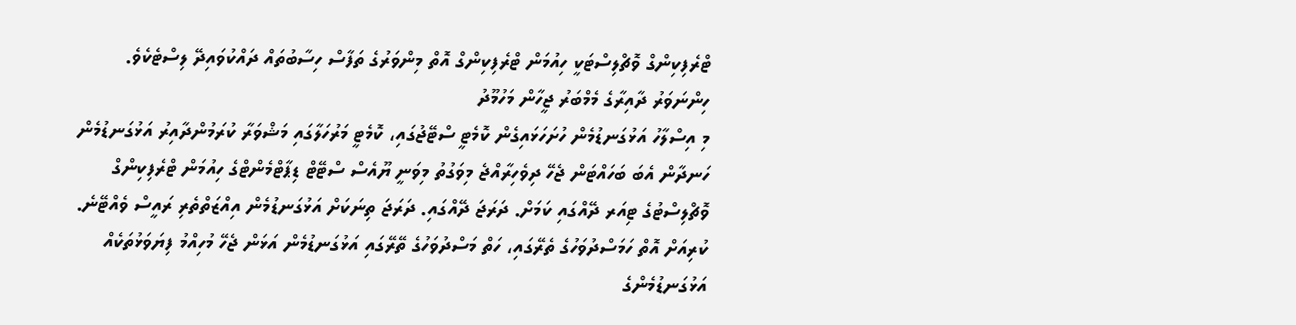ޓްރެފިކިންގް ވޮޗްލިސްޓަކީ ހިއުމަން ޓްރެފިކިންގް އޮތް މިންވަރުގެ ތަފާސް ހިސާބުތައް ދައްކުވައިދޭ ލިސްޓެކެވެ.
ހިންނަވަރު ދާއިރާގެ މެމްބަރު ޖީހާން މަހުމޫދު
މި އިސްލާހު އަޅުގަނޑުމެން ހުށަހަޅައިގެން ކޮމެޓީ ސްޓޭޖުގައި، ކޮމެޓީ މަރުހަލާގައި މަޝްވަރާ ކުރަމުންދާއިރު އަޅުގަނޑުމެން ހަނދާން އެބަ ބަހައްޓަން ޖެހޭ ދިވެހިރާއްޖެ މިވަގުތު މިވަނީ ޔޫއެސް ސްޓޭޓް ޑިޕާޓްމެންޓްގެ ހިއުމަން ޓްރެފިކިންގް ވޮޗްލިސްޓުގެ ޓިއަރ ދޭއްގައި ކަމަށް. ދަރަޖަ ދޭއްގައި. ދަރަޖަ ތިނަކަށް އަޅުގަނޑުމެން އިއްޒަތްތެރި ރައީސް ވެއްޓޭނެ. ކުރިއަށް އޮތް ހަމަސްދުވަހުގެ ތެރޭގައި، ހަތް މަސްދުވަހުގެ ތޭރޭގައި އަޅުގަނޑުމެން އަޅަން ޖެހޭ މުހިއްމު ފިޔަވަޅުތަކެއް އަޅުގަނޑުމެންގެ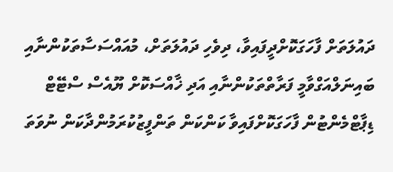ދައުލަތަށް ފާހަގަކޮށްދީފައިވާ، ދިވެހި ދައުލަތަށް، މުއައްސަސާތަކުންނާއި ބައިނަލްއަގްވާމީ ފަރާތްތަކުންނާއި އަދި ޚާއްސަކޮށް ޔޫއެސް ސްޓޭޓް ޑިޕާޓްމެންޓުން ފާހަގަކޮށްފައިވާ ކަންކަން ތަންފީޒުކުރަމުންދާކަން ނުވަތަ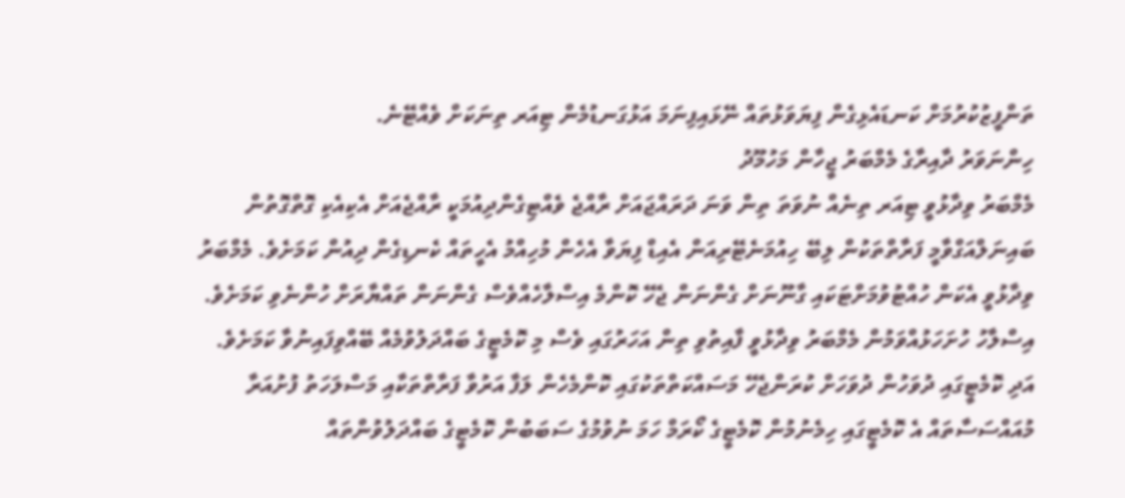ތަންފީޒުކުރުމަށް ކަނޑައެޅިގެން ފިޔަވަޅުތައް ނޭޅައިފިނަމަ އަޅުގަނޑުމެން ޓިއަރ ތިނަކަށް ވެއްޓޭނެ.
ހިންނަވަރު ދާއިރާގެ މެމްބަރު ޖީހާން މަހުމޫދު
މެމްބަރު ވިދާޅުވީ ޓިއަރ ތިނެއް ނުވަތަ ތިން ވަނަ ދަރައްޖައަށް ރާއްޖެ ވެއްޓިގެންދިއުމަކީ ރާއްޖެއަށް އެކިއެކި ގޮތްގޮތުން ބައިނަލްއަގްވާމީ ފަރާތްތަކުން ލިބޭ ހިއުމަނެޓޭރިއަން އެއިޑް ފިޔަވާ އެހެން މުހިއްމު އެހީތައް ކެނޑިގެން ދިއުން ކަމަށެވެ. މެމްބަރު ވިދާޅުވީ އެކަން ހުއްޓުވުމަށްޓަކައި ގާނޫނަށް ގެންނަން ޖެހޭ ކޮންމެ އިސްލާހެއްވެސް ގެންނަން ތައްޔާރަށް ހުންނެވި ކަމަށެވެ.
އިސްލާހު ހުށަހަޅުއްވަމުން މެމްބަރު ވިދާޅުވީ ފާއިތުވި ތިން އަހަރުގައި ވެސް މި ކޮމެޓީގެ ބައްދަލުވުމެއް ބޭއްވިފައިނުވާ ކަމަށެވެ. އަދި ކޮމެޓީގައި ދުވަހުން ދުވަހަށް ކުރަންޖެހޭ މަސައްކަތްތަކުގައި ކޮންމެހެން ލަފާ އަރުވާ ފަރާތްތަކާއި މަސްލަހަތު ފުށުއަރާ މުއައްސަސާތައް އެ ކޮމެޓީގައި ހިމެނުމުން ކޮމެޓީގެ ކޯރަމް ހަމަ ނުވުމުގެ ސަބަބުން ކޮމެޓީގެ ބައްދަލުވުންތައް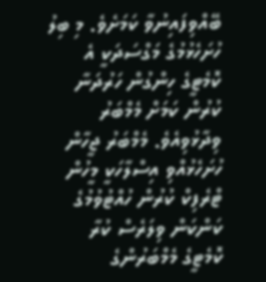ބޭއްވިފައިނުވާ ކަމަށެވެ. މި ބިލު ހުށަހެޅުމުގެ މަގްސަދަކީ އެ ކޮމެޓީގެ ހިންގުން ހަރުދަނާ ކުރުން ކަމަށް މެމްބަރު ވިދާޅުވިއެވެ. މެމްބަރު ޖީހާން ހުށަހެޅުއްވި އިސްލާހަކީ މީހުން ޓްރެފިކް ކުރުން ހުއްޓުވުމުގެ ކަންކަން ވިލަރެސް ކުރާ ކޮމެޓީގެ މެމްބަރުންގެ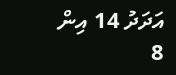އަދަދު 14 އިން 8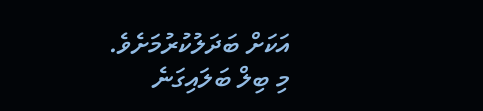އަކަށް ބަދަލުކުރުމަށެވެ.
މި ބިލް ބަލައިގަނެ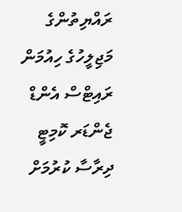ރައްޔިތުންގެ މަޖިލީހުގެ ހިއުމަން ރައިޓްސް އެންޑް ޖެންޑަރ ކޮމިޓީ ދިރާސާ ކުރުމަށް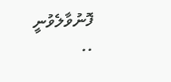ފޮނުވާލެވުނީ ..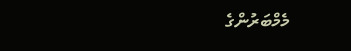މެމްބަރުންގެ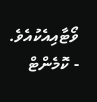ވޯޓާއިއެކުއެވެ.
- ކޮމެންޓް